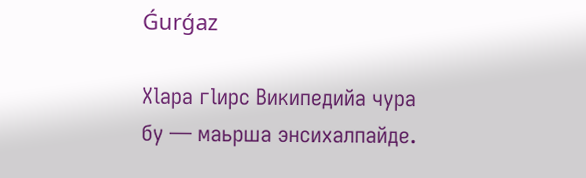Ǵurǵaz

Хlара гlирс Википедийа чура бу — маьрша энсихалпайде.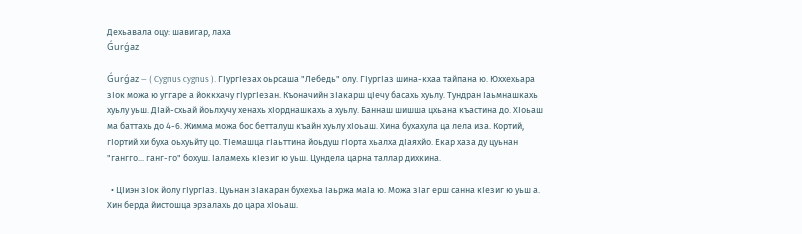Дехьавала оцу: шавигар, лаха
Ǵurǵaz

Ǵurǵaz — ( Cygnus cygnus ). ГIургIезах оьрсаша "Лебедь" олу. ГIургIаз шина-кхаа тайпана ю. Юххехьара зIок можа ю уггаре а йоккхачу гIургIезан. Къоначийн зIакарш цIечу басахь хуьлу. Тундран Iаьмнашкахь хуьлу уьш. ДIай-схьай йоьлхучу хенахь хIорднашкахь а хуьлу. Баннаш шишша цхьана къастина до. ХIоьаш ма баттахь до 4-6. Жимма можа бос бетталуш къайн хуьлу хIоьаш. Хина бухахула ца лела иза. Кортий, гIортий хи буха оьхуьйту цо. ТIемашца гIаьттина йоьдуш гIорта хьалха дIаяхйо. Екар хаза ду цуьнан "гангго... ганг-го" бохуш. Iаламехь кIезиг ю уьш. Цундела царна таллар дихкина.

  • ЦIиэн зIок йолу гIургIаз. Цуьнан зIакаран бухехьа Iаьржа маIа ю. Можа зIаг ерш санна кIезиг ю уьш а. Хин берда йистошца эрзалахь до цара хIоьаш.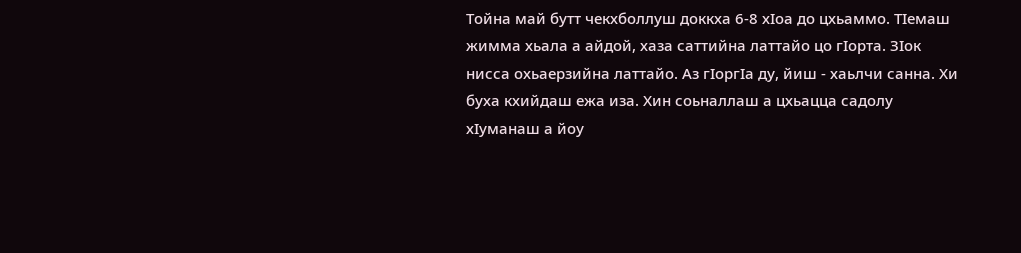Тойна май бутт чекхболлуш доккха 6-8 хIоа до цхьаммо. ТIемаш жимма хьала а айдой, хаза саттийна латтайо цо гIорта. ЗIок нисса охьаерзийна латтайо. Аз гIоргIа ду, йиш - хаьлчи санна. Хи буха кхийдаш ежа иза. Хин соьналлаш а цхьацца садолу хIуманаш а йоу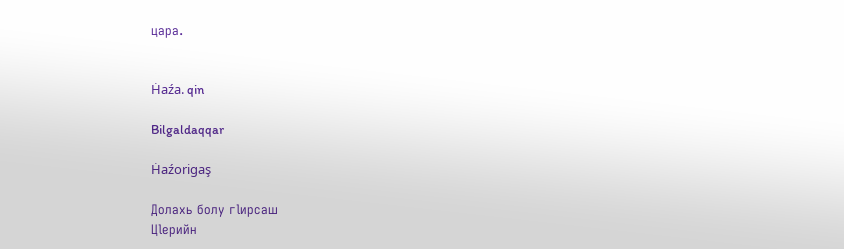цара.


Ḣaźa. qin

Bilgaldaqqar

Ḣaźorigaş

Долахь болу гlирсаш
Цlерийн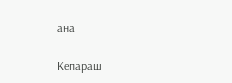ана

Кепараш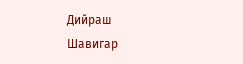Дийраш
Шавигар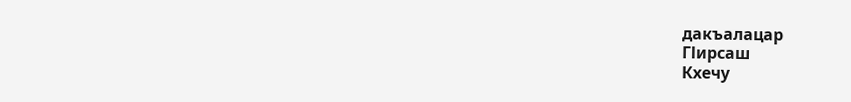дакъалацар
Гlирсаш
Кхечу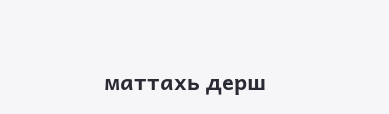маттахь дерш